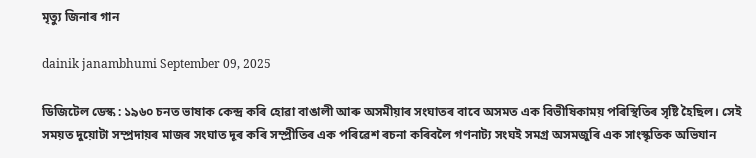মৃত্যু জিনাৰ গান

dainik janambhumi September 09, 2025

ডিজিটেল ডেস্ক : ১৯৬০ চনত ভাষাক কেন্দ্ৰ কৰি হোৱা বাঙালী আৰু অসমীয়াৰ সংঘাতৰ বাবে অসমত এক বিভীষিকাময় পৰিস্থিতিৰ সৃষ্টি হৈছিল। সেই সময়ত দুয়োটা সম্প্ৰদায়ৰ মাজৰ সংঘাত দূৰ কৰি সম্প্ৰীতিৰ এক পৰিৱেশ ৰচনা কৰিবলৈ গণনাট্য সংঘই সমগ্র অসমজুৰি এক সাংস্কৃতিক অভিযান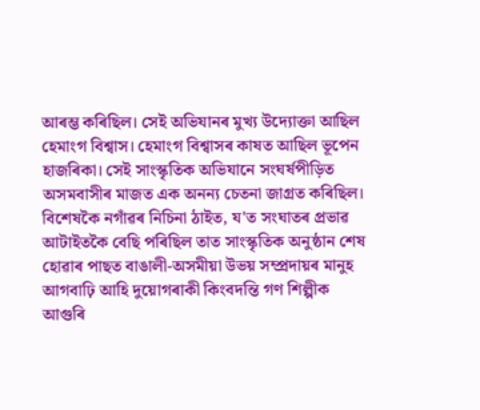আৰম্ভ কৰিছিল। সেই অভিযানৰ মুখ্য উদ্যোক্তা আছিল হেমাংগ বিশ্বাস। হেমাংগ বিশ্বাসৰ কাষত আছিল ভূপেন হাজৰিকা। সেই সাংস্কৃতিক অভিযানে সংঘর্ষপীড়িত অসমবাসীৰ মাজত এক অনন্য চেতনা জাগ্রত কৰিছিল। বিশেষকৈ নগাঁৱৰ নিচিনা ঠাইত, য'ত সংঘাতৰ প্ৰভাৱ আটাইতকৈ বেছি পৰিছিল তাত সাংস্কৃতিক অনুষ্ঠান শেষ হোৱাৰ পাছত বাঙালী-অসমীয়া উভয় সম্প্রদায়ৰ মানুহ আগবাঢ়ি আহি দুয়োগৰাকী কিংবদন্তি গণ শিল্পীক আগুৰি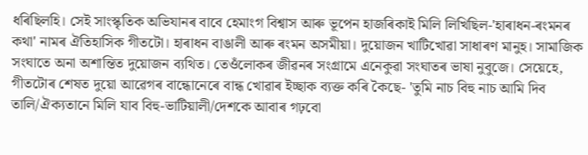ধৰিছিলহি। সেই সাংস্কৃতিক অভিযানৰ বাবে হেমাংগ বিশ্বাস আৰু ভূপেন হাজৰিকাই মিলি লিখিছিল-'হাৰাধন-ৰংমনৰ কথা' নামৰ ঐতিহাসিক গীতটো। হাৰাধন বাঙালী আৰু ৰংমন অসমীয়া। দুয়োজন খাটিখোৱা সাধাৰণ মানুহ। সামাজিক সংঘাতে অনা অশান্তিত দুয়োজন ব্যথিত। তেওঁলোকৰ জীৱনৰ সংগ্ৰামে এনেকুৱা সংঘাতৰ ভাষা নুবুজে। সেয়েহে, গীতটোৰ শেষত দুয়ো আৱেগৰ বান্ধোনেৰে বান্ধ খোৱাৰ ইচ্ছাক ব্যক্ত কৰি কৈছে- 'তুমি নাচ বিহু নাচ আমি দিব তালি/ঐক্যতানে মিলি যাব বিহু-ভাটিয়ালী/দেশকে আবাৰ গঢ়বো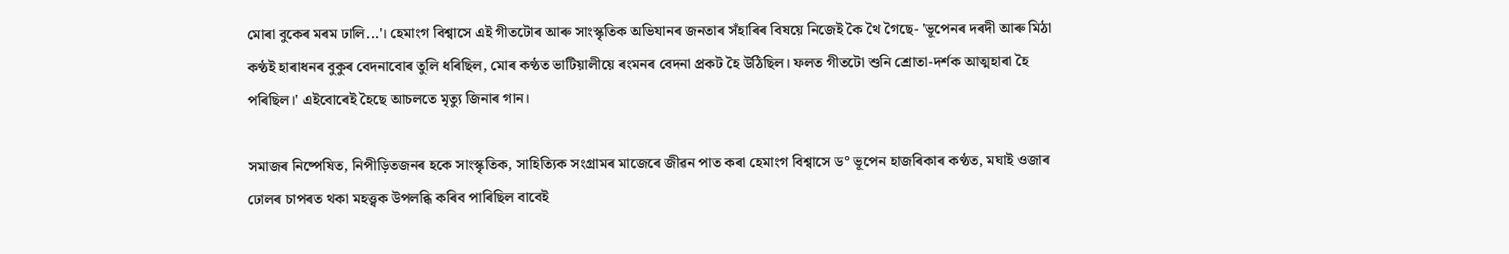মোৰা বুকেৰ মৰম ঢালি...'। হেমাংগ বিশ্বাসে এই গীতটোৰ আৰু সাংস্কৃতিক অভিযানৰ জনতাৰ সঁহাৰিৰ বিষয়ে নিজেই কৈ থৈ গৈছে- 'ভূপেনৰ দৰদী আৰু মিঠা কণ্ঠই হাৰাধনৰ বুকুৰ বেদনাবোৰ তুলি ধৰিছিল, মোৰ কণ্ঠত ভাটিয়ালীয়ে ৰংমনৰ বেদনা প্রকট হৈ উঠিছিল। ফলত গীতটো শুনি শ্রোতা-দর্শক আত্মহাৰা হৈ পৰিছিল।' এইবোৰেই হৈছে আচলতে মৃত্যু জিনাৰ গান।

সমাজৰ নিষ্পেষিত, নিপীড়িতজনৰ হকে সাংস্কৃতিক, সাহিত্যিক সংগ্ৰামৰ মাজেৰে জীৱন পাত কৰা হেমাংগ বিশ্বাসে ড° ভূপেন হাজৰিকাৰ কণ্ঠত, মঘাই ওজাৰ ঢোলৰ চাপৰত থকা মহত্ত্বক উপলব্ধি কৰিব পাৰিছিল বাবেই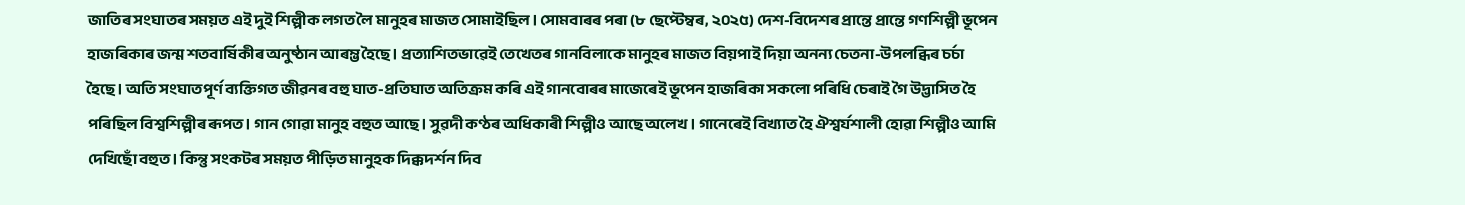জাতিৰ সংঘাতৰ সময়ত এই দুই শিল্পীক লগত লৈ মানুহৰ মাজত সোমাইছিল। সোমবাৰৰ পৰা (৮ ছেপ্টেম্বৰ, ২০২৫) দেশ-বিদেশৰ প্রান্তে প্রান্তে গণশিল্পী ভূপেন হাজৰিকাৰ জন্ম শতবার্ষিকীৰ অনুষ্ঠান আৰম্ভ হৈছে। প্রত্যাশিতভাৱেই তেখেতৰ গানবিলাকে মানুহৰ মাজত বিয়পাই দিয়া অনন্য চেতনা-উপলব্ধিৰ চৰ্চা হৈছে। অতি সংঘাতপূর্ণ ব্যক্তিগত জীৱনৰ বহু ঘাত-প্রতিঘাত অতিক্রম কৰি এই গানবোৰৰ মাজেৰেই ভূপেন হাজৰিকা সকলো পৰিধি চেৰাই গৈ উদ্ভাসিত হৈ পৰিছিল বিশ্বশিল্পীৰ ৰূপত। গান গোৱা মানুহ বহুত আছে। সুৱদী কণ্ঠৰ অধিকাৰী শিল্পীও আছে অলেখ। গানেৰেই বিখ্যাত হৈ ঐশ্বর্যশালী হোৱা শিল্পীও আমি দেখিছোঁ বহুত। কিন্তু সংকটৰ সময়ত পীড়িত মানুহক দিক্কদর্শন দিব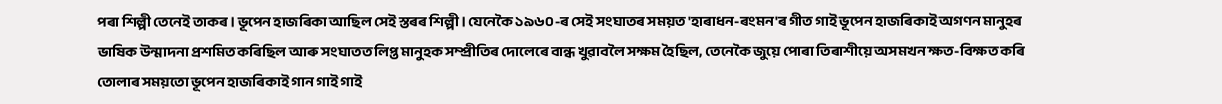পৰা শিল্পী তেনেই তাকৰ। ভূপেন হাজৰিকা আছিল সেই স্তৰৰ শিল্পী। যেনেকৈ ১৯৬০-ৰ সেই সংঘাতৰ সময়ত 'হাৰাধন-ৰংমন'ৰ গীত গাই ভূপেন হাজৰিকাই অগণন মানুহৰ ভাষিক উন্মাদনা প্রশমিত কৰিছিল আৰু সংঘাতত লিপ্ত মানুহক সম্প্ৰীতিৰ দোলেৰে বান্ধ খুৱাবলৈ সক্ষম হৈছিল, তেনেকৈ জুয়ে পোৰা তিৰাশীয়ে অসমখন ক্ষত-বিক্ষত কৰি তোলাৰ সময়তো ভূপেন হাজৰিকাই গান গাই গাই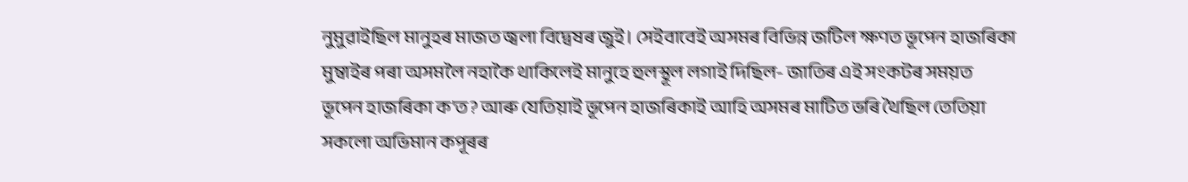নুমুৱাইছিল মানুহৰ মাজত জ্বলা বিদ্বেষৰ জুই। সেইবাবেই অসমৰ বিভিন্ন জটিল ক্ষণত ভূপেন হাজৰিকা মুম্বাইৰ পৰা অসমলৈ নহাকৈ থাকিলেই মানুহে হুলস্থূল লগাই দিছিল- জাতিৰ এই সংকটৰ সময়ত ভূপেন হাজৰিকা ক'ত? আৰু যেতিয়াই ভূপেন হাজৰিকাই আহি অসমৰ মাটিত ভৰি থৈছিল তেতিয়া সকলো অভিমান কপূৰৰ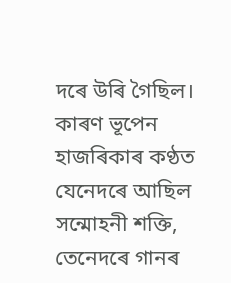দৰে উৰি গৈছিল। কাৰণ ভূপেন হাজৰিকাৰ কণ্ঠত যেনেদৰে আছিল সন্মোহনী শক্তি, তেনেদৰে গানৰ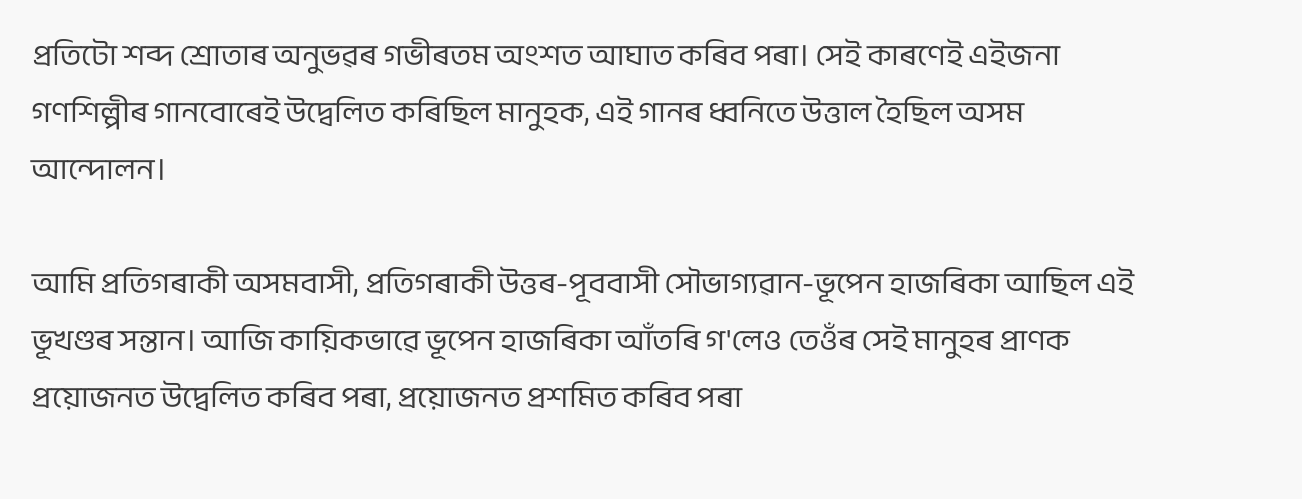প্ৰতিটো শব্দ শ্ৰোতাৰ অনুভৱৰ গভীৰতম অংশত আঘাত কৰিব পৰা। সেই কাৰণেই এইজনা গণশিল্পীৰ গানবোৰেই উদ্বেলিত কৰিছিল মানুহক, এই গানৰ ধ্বনিতে উত্তাল হৈছিল অসম আন্দোলন।

আমি প্ৰতিগৰাকী অসমবাসী, প্রতিগৰাকী উত্তৰ-পূববাসী সৌভাগ্যৱান-ভূপেন হাজৰিকা আছিল এই ভূখণ্ডৰ সন্তান। আজি কায়িকভাৱে ভূপেন হাজৰিকা আঁতৰি গ'লেও তেওঁৰ সেই মানুহৰ প্ৰাণক প্রয়োজনত উদ্বেলিত কৰিব পৰা, প্রয়োজনত প্রশমিত কৰিব পৰা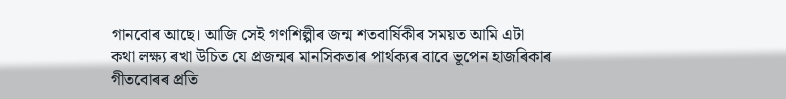গানবোৰ আছে। আজি সেই গণশিল্পীৰ জন্ম শতবার্ষিকীৰ সময়ত আমি এটা কথা লক্ষ্য ৰখা উচিত যে প্ৰজন্মৰ মানসিকতাৰ পাৰ্থক্যৰ বাবে ভূপেন হাজৰিকাৰ গীতবোৰৰ প্ৰতি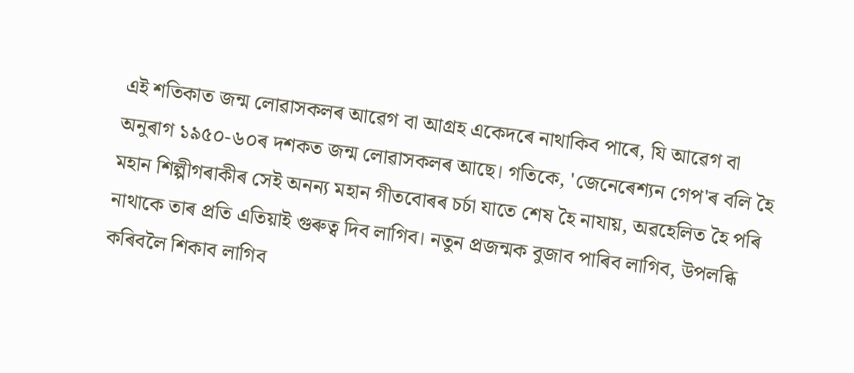এই শতিকাত জন্ম লোৱাসকলৰ আৱেগ বা আগ্রহ একেদৰে নাথাকিব পাৰে, যি আৱেগ বা অনুৰাগ ১৯৫০-৬০ৰ দশকত জন্ম লোৱাসকলৰ আছে। গতিকে, 'জেনেৰেশ্যন গেপ'ৰ বলি হৈ মহান শিল্পীগৰাকীৰ সেই অনন্য মহান গীতবোৰৰ চর্চা যাতে শেষ হৈ নাযায়, অৱহেলিত হৈ পৰি নাথাকে তাৰ প্ৰতি এতিয়াই গুৰুত্ব দিব লাগিব। নতুন প্রজন্মক বুজাব পাৰিব লাগিব, উপলব্ধি কৰিবলৈ শিকাব লাগিব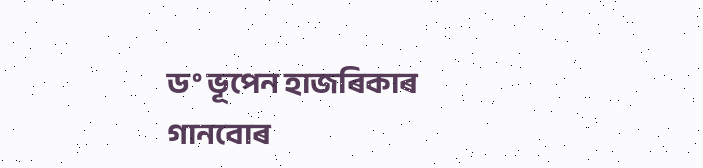ড° ভূপেন হাজৰিকাৰ গানবোৰ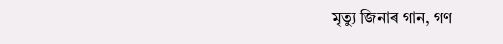মৃত্যু জিনাৰ গান, গণ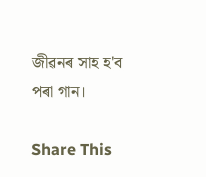জীৱনৰ সাহ হ'ব পৰা গান।

Share This